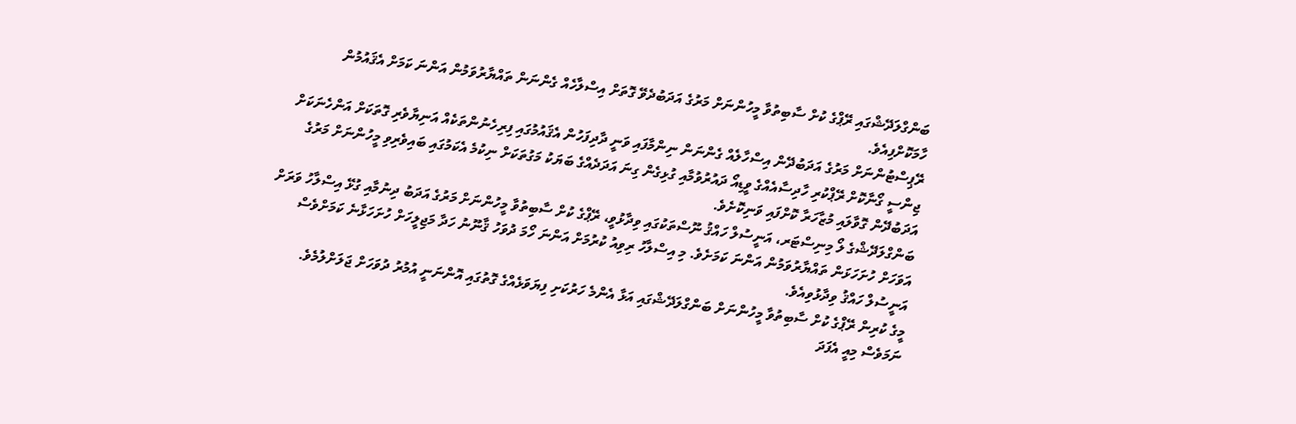ބަންގްލަދޭޝްގައި ރޭޕްގެ ކުށް ސާބިތުވާ މީހުންނަށް މަރުގެ އަދަބުދެވޭ ގޮތަށް އިސްލާހެއް ގެންނަން ތައްޔާރުވަމުން އަންނަ ކަމަށް އެޤައުމުން ހާމަކޮށްފިއެވެ.
ރޭޕިސްޓުންނަށް މަރުގެ އަދަބުދޭން އިސްހާލެއް ގެންނަން ނިންމާފައި ވަނީ ދާދިފަހުން އެޤައުމުގައި ފިރިހެނުންތަކެއް އަނިޔާވެރި ގޮތަކަށް އަންހެނަކަށް ޖިންސީ ގޯނާކޮށް ރޭޕްކުރި ހާދިސާއެއްގެ ވީޑިއޯ ދައުރުވުމާއި ގުޅިގެން ގިނަ އަދަދެއްގެ ބަޔަކު މަގުތަކަށް ނިކުމެ އެކަމުގައި ބައިވެރިވި މީހުންނަށް މަރުގެ އަދަބުދޭން ގޮވާލައި މުޒާހަރާ ކޮށްފައި ވަނިކޮށެވެ.
ބަންގްލަދޭޝްގެ ލޯ މިނިސްޓަރ، އަނީސުލް ހައްޤު ނޫސްތަކުގައި ވިދާޅުވީ، ރޭޕްގެ ކުށް ސާބިތުވާ މީހުންނަށް މަރުގެ އަދަބު ދިނުމާއި ގުޅޭ އިސްލާހު ވަރަށް އަވަހަށް ހުށަހަޅަން ތައްޔާރުވަމުން އަންނަ ކަމަށެވެ. މި އިސްލާހު ރިވިއު ކުރުމަށް އަންނަ ހޯމަ ދުވަހު ޤާނޫނު ހަދާ މަޖިލީހަށް ހުށަހަޅާނެ ކަމަށްވެސް އަނީސުލް ހައްޤު ވިދާޅުވިއެވެ.
މީގެ ކުރިން ރޭޕްގެ ކުށް ސާބިތުވާ މީހުންނަށް ބަންގްލަދޭޝްގައި އަޅާ އެންމެ ހަރުކަށި ފިޔަވަޅެއްގެ ގޮތުގައި އޮންނަނީ އުމުރު ދުވަހަށް ޖަލަށްލުމެވެ. ނަމަވެސް މިއީ އެފަދަ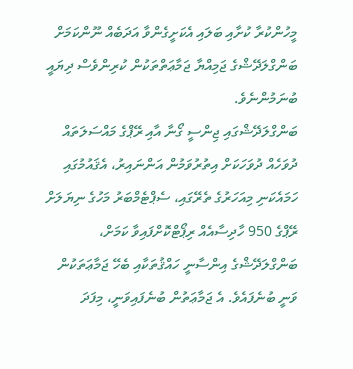މީހުންކުރާ ކުށާއި ބަލައި އެކަށީގެންވާ އަދަބެއް ނޫންކަމަށް ބަންގްލަދޭޝްގެ ޖަމިއްޔާ ޖަމާޢަތްތަކުން ކުރިންވެސް ދިޔައީ ބުނަމުންނެވެ.
ބަންގްލަދޭޝްގައި ޖިންސީ ގޯނާ އާއި ރޭޕްގެ މައްސަލަތައް ދުވަހެއް ދުވަހަކަށް އިތުރުވަމުން އަންނައިރު، އެޤައުމުގައި ހަމައެކަނި މިއަހަރުގެ ތެރޭގައި، ސެޕްޓެމްބަރު މަހުގެ ނިޔަލަށް ރޭޕްގެ 950 ހާދިސާއެއް ރިޕޯޓްކޮށްފައިވާ ކަމަށް، ބަންގްލަދޭޝްގެ އިންސާނީ ހައްޤުތަކާއި ބެހޭ ޖަމާޢަތަކުން ވަނީ ބުނެފައެވެ. އެ ޖަމާޢަތުން ބުނެފައިވަނީ، މިފަދަ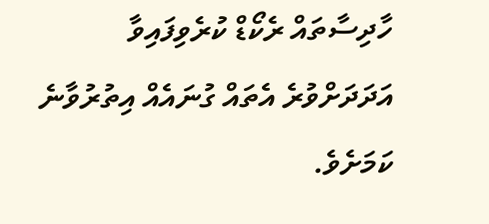ހާދިސާތައް ރެކޯޑް ކުރެވިފައިވާ އަދަދަށްވުރެ އެތައް ގުނައެއް އިތުރުވާނެ ކަމަށެވެ.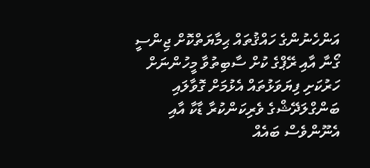އަންހެނުންގެ ހައްޤުތައް ޙިމާޔަތްކޮށް ޖިންސީ ގޯނާ އާއި ރޭޕްގެ ކުށް ސާބިތުވާ މީހުންނަށް ހަރުކަށި ފިޔަވަޅުތައް އެޅުމަށް ގޮވާލައި ބަންގްލަދޭޝްގެ ވެރިކަންކުރާ ޑާކާ އާއި އެނޫންވެސް ބައެއް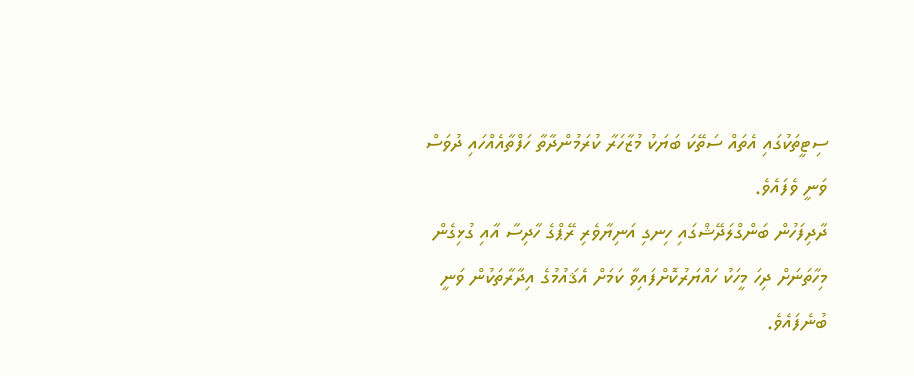ސިޓީތަކުގައި އެތައް ސަތޭކަ ބަޔަކު މުޒާހަރާ ކުރަމުންދާތާ ހަފްތާއެއްހައި ދުވަސް ވަނީ ވެފައެވެ.
ދާދިފަހުން ބަންގްލަދޭޝްގައި ހިނގި އަނިޔާވެރި ރޭޕްގެ ހާދިސާ އާއި ގުޅިގެން މިހާތަނަށް ދިހަ މީހަކު ހައްޔަރުކޮށްފައިވާ ކަމަށް އެޤައުމުގެ އިދާރާތަކުން ވަނީ ބުނެފައެވެ.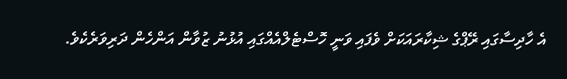އެ ހާދިސާގައި ރޭޕްގެ ޝިކާރައަކަށް ވެފައި ވަނީ ހޮސްޓެލްއެއްގައި އުޅުނު ޒުވާން އަންހެން ދަރިވަރެކެވެ.